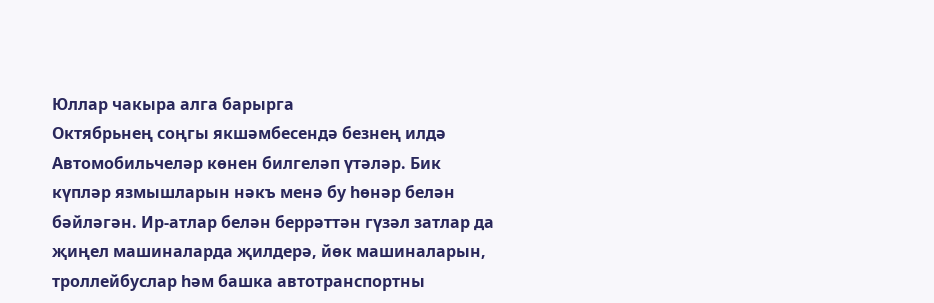Юллар чакыра алга барырга
Октябрьнең соңгы якшәмбесендә безнең илдә Автомобильчеләр көнен билгеләп үтәләр. Бик күпләр язмышларын нәкъ менә бу һөнәр белән бәйләгән. Ир-атлар белән беррәттән гүзәл затлар да җиңел машиналарда җилдерә, йөк машиналарын, троллейбуслар һәм башка автотранспортны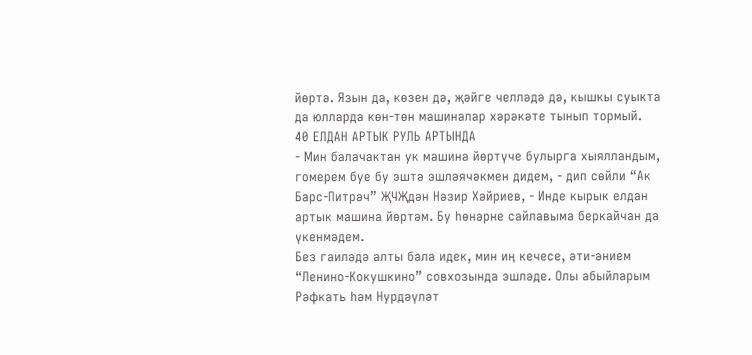йөртә. Язын да, көзен дә, җәйге челләдә дә, кышкы суыкта да юлларда көн-төн машиналар хәрәкәте тынып тормый.
40 ЕЛДАН АРТЫК РУЛЬ АРТЫНДА
- Мин балачактан ук машина йөртүче булырга хыялландым, гомерем буе бу эштә эшләячәкмен дидем, - дип сөйли “Ак Барс-Питрәч” ҖЧҖдән Нәзир Хәйриев, - Инде кырык елдан артык машина йөртәм. Бу һөнәрне сайлавыма беркайчан да үкенмәдем.
Без гаиләдә алты бала идек, мин иң кечесе, әти-әнием “Ленино-Кокушкино” совхозында эшләде. Олы абыйларым Рәфкать һәм Нурдәүләт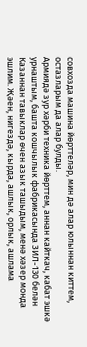совхозда машина йөрттеләр, мин дә алар юлыннан киттем, остазларым да алар булды.
Армиядә зур хәрби техника йөрттем, аннан кайткач, кабат эшкә урнаштым, башта кошчылык фабрикасында ЗИЛ-130 белән Казаннан тавыклар өчен азык ташыдым, менә хәзер монда эшлим. Җәен, нигездә, кырда, ашлык, орлык, ашлама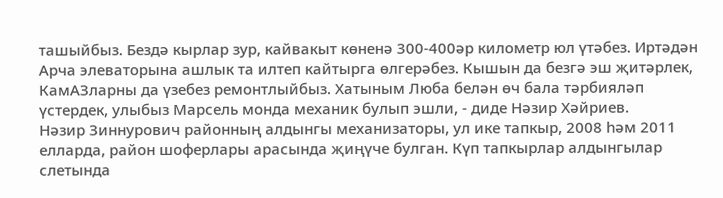ташыйбыз. Бездә кырлар зур, кайвакыт көненә 300-400әр километр юл үтәбез. Иртәдән Арча элеваторына ашлык та илтеп кайтырга өлгерәбез. Кышын да безгә эш җитәрлек, КамАЗларны да үзебез ремонтлыйбыз. Хатыным Люба белән өч бала тәрбияләп үстердек, улыбыз Марсель монда механик булып эшли, - диде Нәзир Хәйриев.
Нәзир Зиннурович районның алдынгы механизаторы, ул ике тапкыр, 2008 һәм 2011 елларда, район шоферлары арасында җиңүче булган. Күп тапкырлар алдынгылар слетында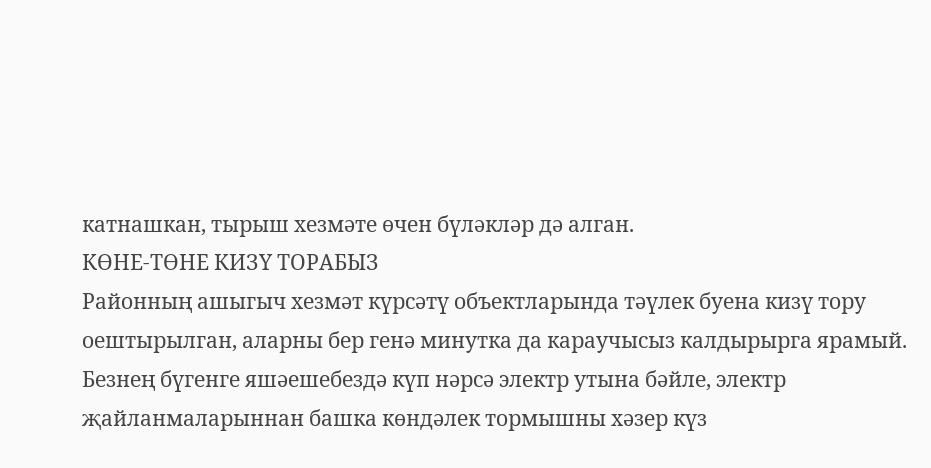катнашкан, тырыш хезмәте өчен бүләкләр дә алган.
КӨНЕ-ТӨНЕ КИЗҮ ТОРАБЫЗ
Районның ашыгыч хезмәт күрсәтү объектларында тәүлек буена кизү тору оештырылган, аларны бер генә минутка да караучысыз калдырырга ярамый. Безнең бүгенге яшәешебездә күп нәрсә электр утына бәйле, электр җайланмаларыннан башка көндәлек тормышны хәзер күз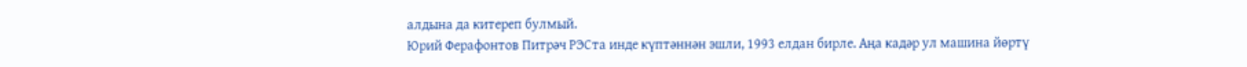алдына да китереп булмый.
Юрий Ферафонтов Питрәч РЭСта инде күптәннән эшли, 1993 елдан бирле. Аңа кадәр ул машина йөртү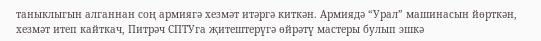таныклыгын алганнан соң армиягә хезмәт итәргә киткән. Армиядә “Урал” машинасын йөрткән, хезмәт итеп кайткач, Питрәч СПТУга җитештерүгә өйрәтү мастеры булып эшкә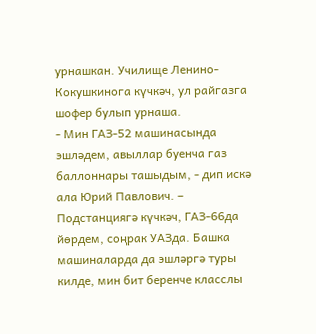урнашкан. Училище Ленино-Кокушкинога күчкәч, ул райгазга шофер булып урнаша.
- Мин ГАЗ-52 машинасында эшләдем, авыллар буенча газ баллоннары ташыдым, - дип искә ала Юрий Павлович. – Подстанциягә күчкәч, ГАЗ-66да йөрдем, соңрак УАЗда. Башка машиналарда да эшләргә туры килде, мин бит беренче класслы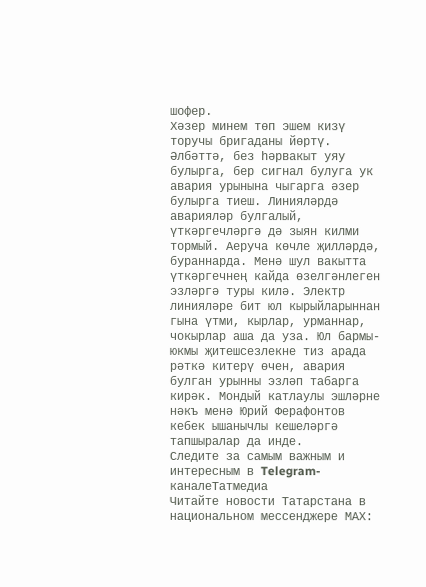шофер.
Хәзер минем төп эшем кизү торучы бригаданы йөртү. Әлбәттә, без һәрвакыт уяу булырга, бер сигнал булуга ук авария урынына чыгарга әзер булырга тиеш. Линияләрдә аварияләр булгалый, үткәргечләргә дә зыян килми тормый. Аеруча көчле җилләрдә, бураннарда. Менә шул вакытта үткәргечнең кайда өзелгәнлеген эзләргә туры килә. Электр линияләре бит юл кырыйларыннан гына үтми, кырлар, урманнар, чокырлар аша да уза. Юл бармы-юкмы җитешсезлекне тиз арада рәткә китерү өчен, авария булган урынны эзләп табарга кирәк. Мондый катлаулы эшләрне нәкъ менә Юрий Ферафонтов кебек ышанычлы кешеләргә тапшыралар да инде.
Следите за самым важным и интересным в Telegram-каналеТатмедиа
Читайте новости Татарстана в национальном мессенджере MАХ: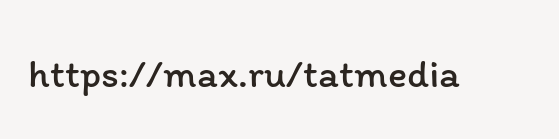https://max.ru/tatmedia